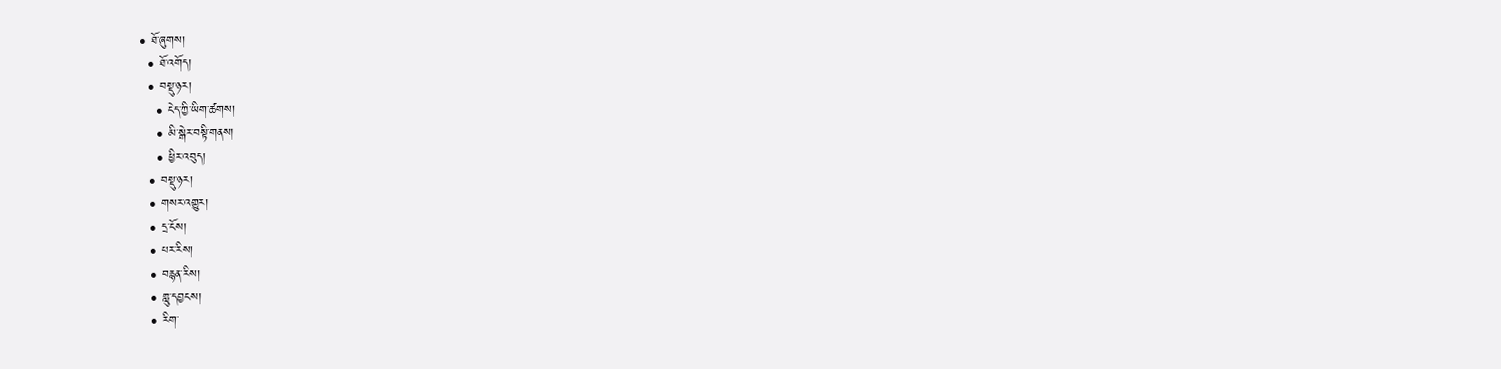• ཐོ་ཞུགས།
  • ཐོ་འགོད།
  • བསྡུ་ཉར།
    • ངེད་ཀྱི་ཡིག་ཚགས།
    • མི་སྒེར་བསྟི་གནས།
    • ཕྱིར་འབུད།
  • བསྡུ་ཉར།
  • གསར་འགྱུར།
  • དྲ་ངོས།
  • པར་རིས།
  • བརྙན་རིས།
  • གླུ་དབྱངས།
  • རིག་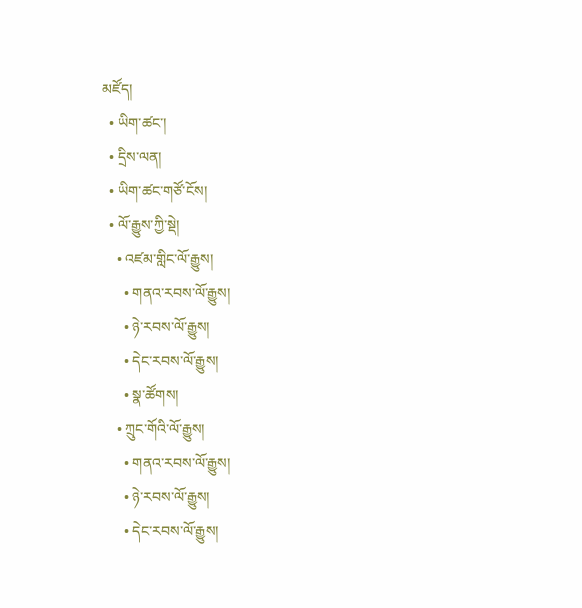མཛོད།
  • ཡིག་ཚང་།
  • དྲིས་ལན།
  • ཡིག་ཚང་གཙོ་ངོས།
  • ལོ་རྒྱུས་ཀྱི་སྡེ།
    • འཛམ་གླིང་ལོ་རྒྱུས།
      • གནའ་རབས་ལོ་རྒྱུས།
      • ཉེ་རབས་ལོ་རྒྱུས།
      • དེང་རབས་ལོ་རྒྱུས།
      • སྣ་ཚོགས།
    • ཀྲུང་གོའི་ལོ་རྒྱུས།
      • གནའ་རབས་ལོ་རྒྱུས།
      • ཉེ་རབས་ལོ་རྒྱུས།
      • དེང་རབས་ལོ་རྒྱུས།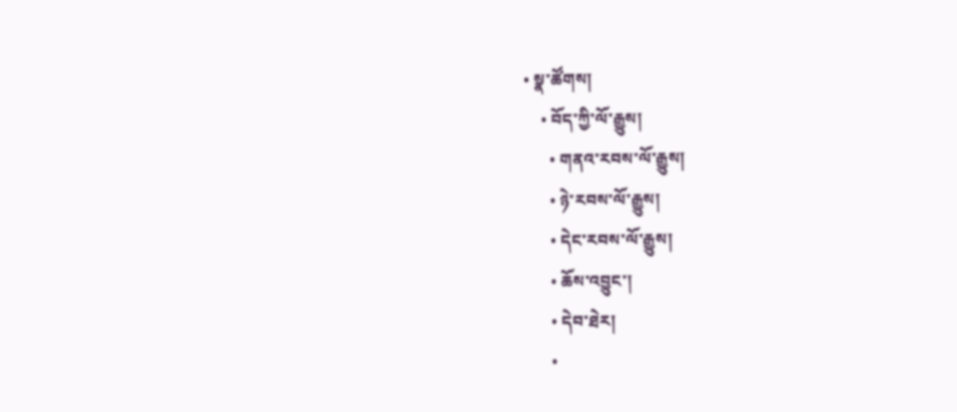• སྣ་ཚོགས།
    • བོད་ཀྱི་ལོ་རྒྱུས།
      • གནའ་རབས་ལོ་རྒྱུས།
      • ཉེ་རབས་ལོ་རྒྱུས།
      • དེང་རབས་ལོ་རྒྱུས།
      • ཆོས་འབྱུང་།
      • དེབ་ཐེར།
      •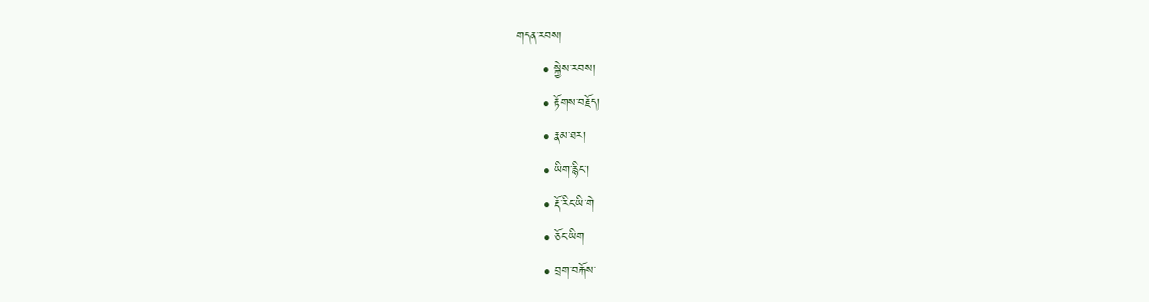གདན་རབས།
      • སྐྱེས་རབས།
      • རྟོགས་བརྗོད།
      • རྣམ་ཐར།
      • ཡིག་རྙིང་།
      • རྡོ་རིང་ཡི་གེ
      • ཅོང་ཡིག
      • བྲག་བརྐོས་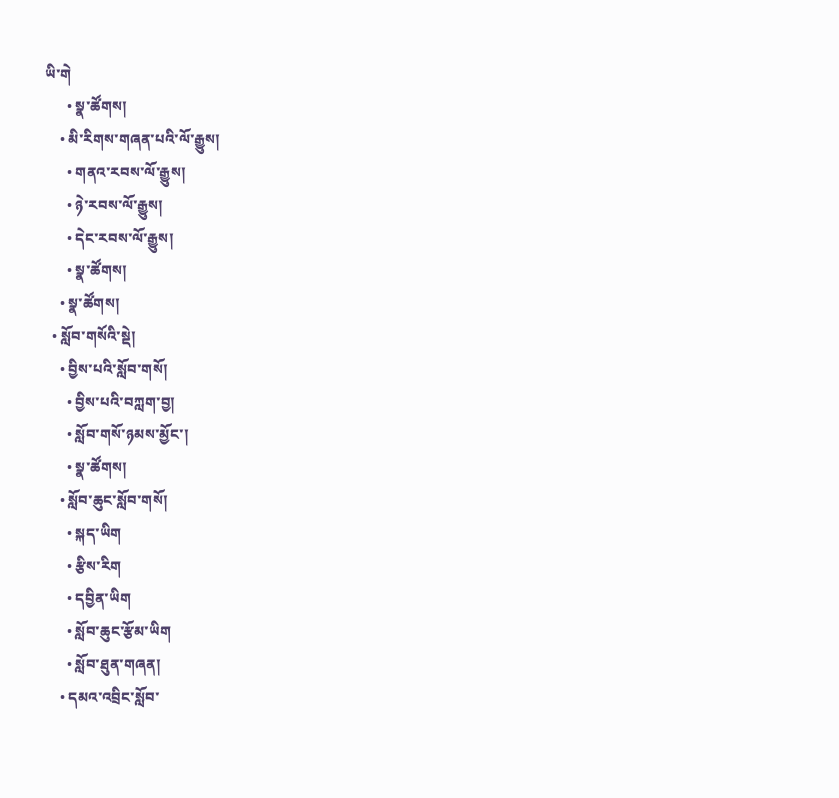ཡི་གེ
      • སྣ་ཚོགས།
    • མི་རིགས་གཞན་པའི་ལོ་རྒྱུས།
      • གནའ་རབས་ལོ་རྒྱུས།
      • ཉེ་རབས་ལོ་རྒྱུས།
      • དེང་རབས་ལོ་རྒྱུས།
      • སྣ་ཚོགས།
    • སྣ་ཚོགས།
  • སློབ་གསོའི་སྡེ།
    • བྱིས་པའི་སློབ་གསོ།
      • བྱིས་པའི་བཀླག་བྱ།
      • སློབ་གསོ་ཉམས་མྱོང་།
      • སྣ་ཚོགས།
    • སློབ་ཆུང་སློབ་གསོ།
      • སྐད་ཡིག
      • རྩིས་རིག
      • དབྱིན་ཡིག
      • སློབ་ཆུང་རྩོམ་ཡིག
      • སློབ་ཐུན་གཞན།
    • དམའ་འབྲིང་སློབ་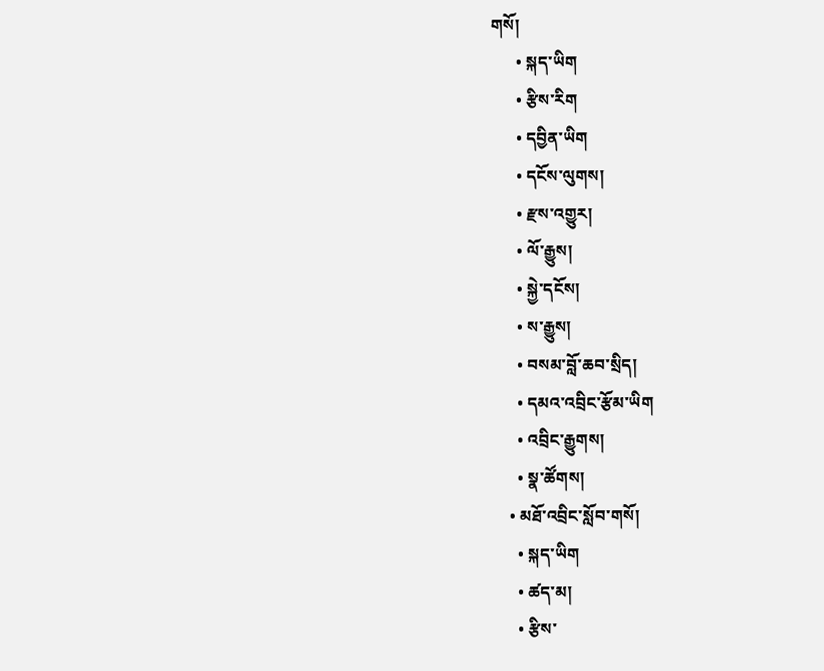གསོ།
      • སྐད་ཡིག
      • རྩིས་རིག
      • དབྱིན་ཡིག
      • དངོས་ལུགས།
      • རྫས་འགྱུར།
      • ལོ་རྒྱུས།
      • སྐྱེ་དངོས།
      • ས་རྒྱུས།
      • བསམ་བློ་ཆབ་སྲིད།
      • དམའ་འབྲིང་རྩོམ་ཡིག
      • འབྲིང་རྒྱུགས།
      • སྣ་ཚོགས།
    • མཐོ་འབྲིང་སློབ་གསོ།
      • སྐད་ཡིག
      • ཚད་མ།
      • རྩིས་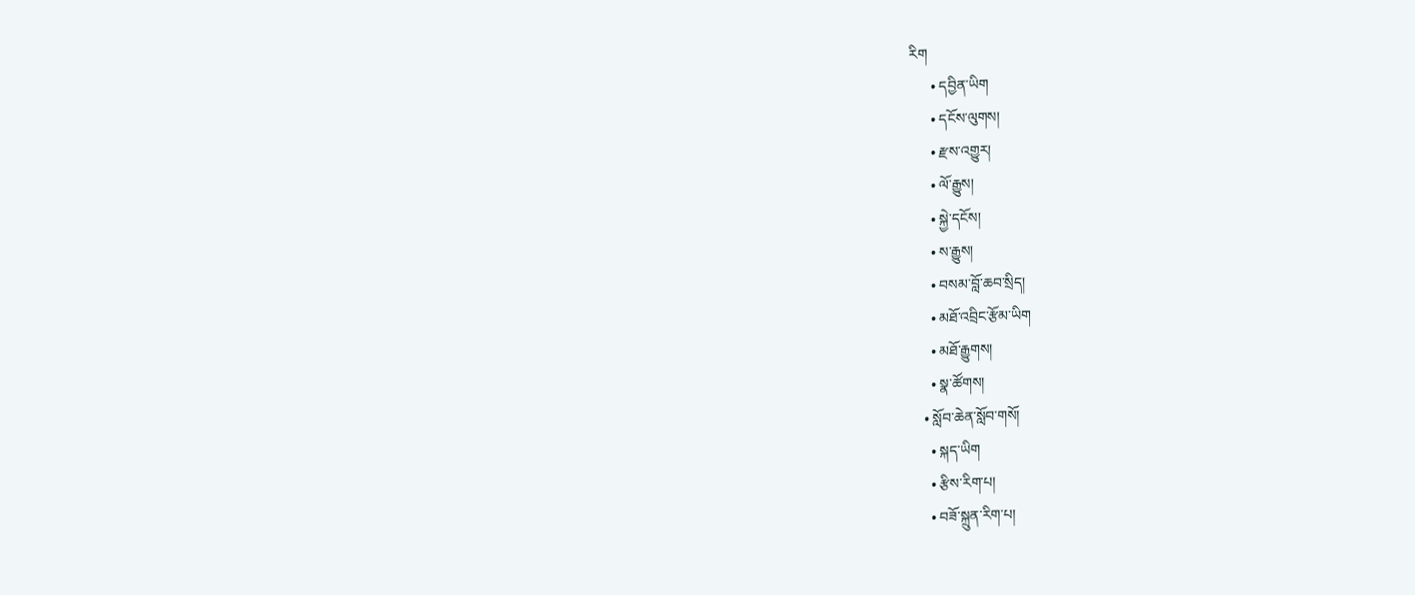རིག
      • དབྱིན་ཡིག
      • དངོས་ལུགས།
      • རྫས་འགྱུར།
      • ལོ་རྒྱུས།
      • སྐྱེ་དངོས།
      • ས་རྒྱུས།
      • བསམ་བློ་ཆབ་སྲིད།
      • མཐོ་འབྲིང་རྩོམ་ཡིག
      • མཐོ་རྒྱུགས།
      • སྣ་ཚོགས།
    • སློབ་ཆེན་སློབ་གསོ།
      • སྐད་ཡིག
      • རྩིས་རིག་པ།
      • བཟོ་སྐྲུན་རིག་པ།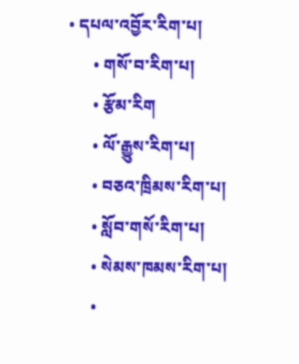• དཔལ་འབྱོར་རིག་པ།
      • གསོ་བ་རིག་པ།
      • རྩོམ་རིག
      • ལོ་རྒྱུས་རིག་པ།
      • བཅའ་ཁྲིམས་རིག་པ།
      • སློབ་གསོ་རིག་པ།
      • སེམས་ཁམས་རིག་པ།
      •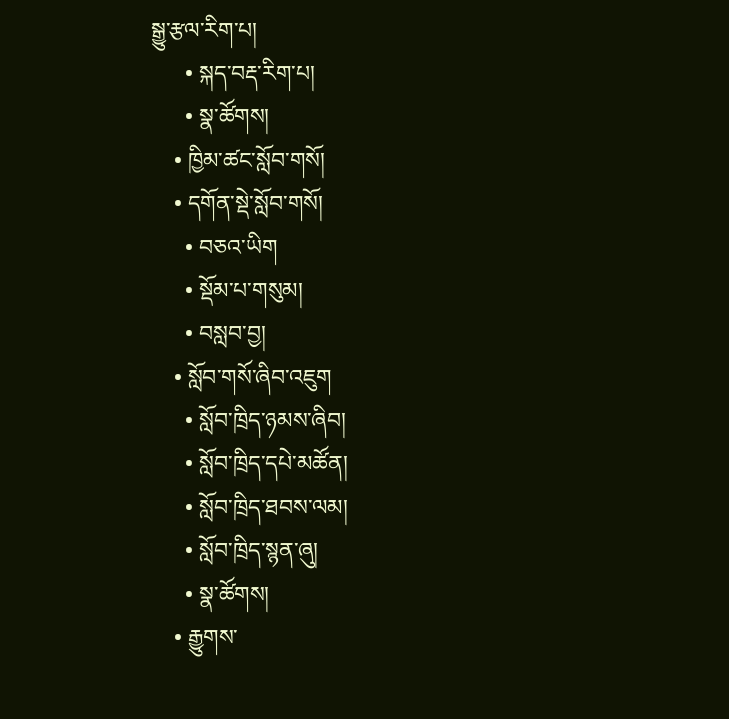སྒྱུ་རྩལ་རིག་པ།
      • སྐད་བརྡ་རིག་པ།
      • སྣ་ཚོགས།
    • ཁྱིམ་ཚང་སློབ་གསོ།
    • དགོན་སྡེ་སློབ་གསོ།
      • བཅའ་ཡིག
      • སྡོམ་པ་གསུམ།
      • བསླབ་བྱ།
    • སློབ་གསོ་ཞིབ་འཇུག
      • སློབ་ཁྲིད་ཉམས་ཞིབ།
      • སློབ་ཁྲིད་དཔེ་མཚོན།
      • སློབ་ཁྲིད་ཐབས་ལམ།
      • སློབ་ཁྲིད་སྙན་ཞུ།
      • སྣ་ཚོགས།
    • རྒྱུགས་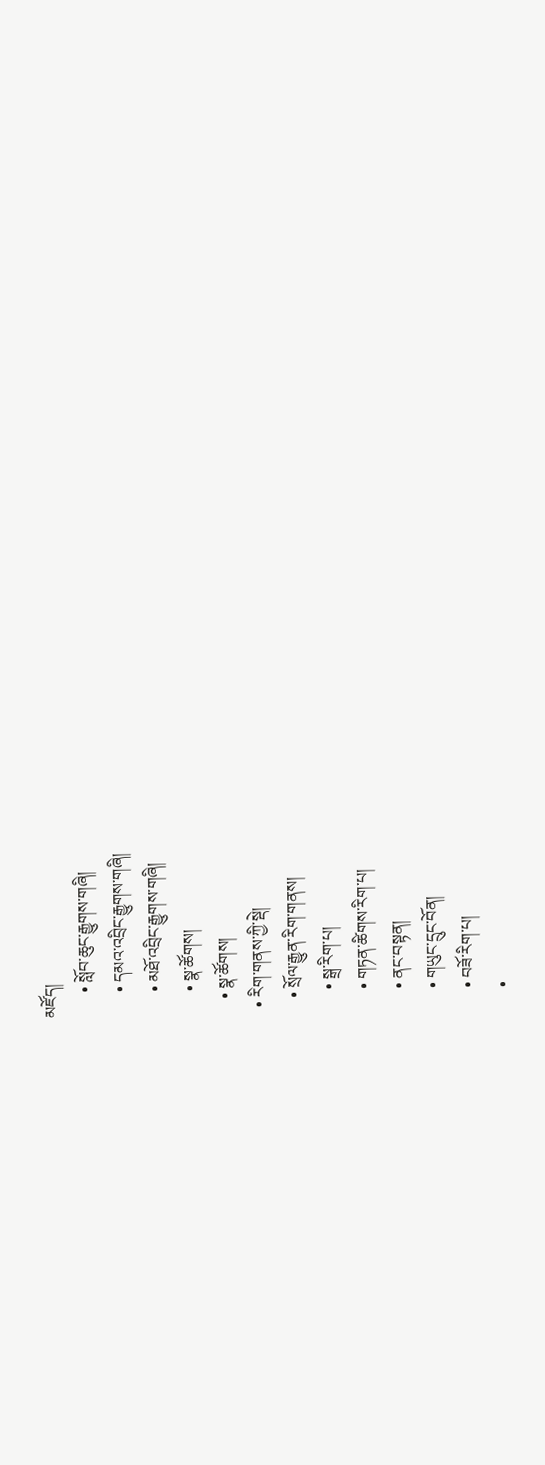མཛོད།
      • སློབ་ཆུང་རྒྱུགས་གཞི།
      • དམའ་འབྲིང་རྒྱུགས་གཞི།
      • མཐོ་འབྲིང་རྒྱུགས་གཞི།
      • སྣ་ཚོགས།
    • སྣ་ཚོགས།
  • རིག་གནས་ཀྱི་སྡེ།
    • སྲོལ་རྒྱུན་རིག་གནས།
      • སྒྲ་རིག་པ།
      • གཏན་ཚིགས་རིག་པ།
      • ནང་བསྟན།
      • གཡུང་དྲུང་བོན།
      • བཟོ་རིག་པ།
      •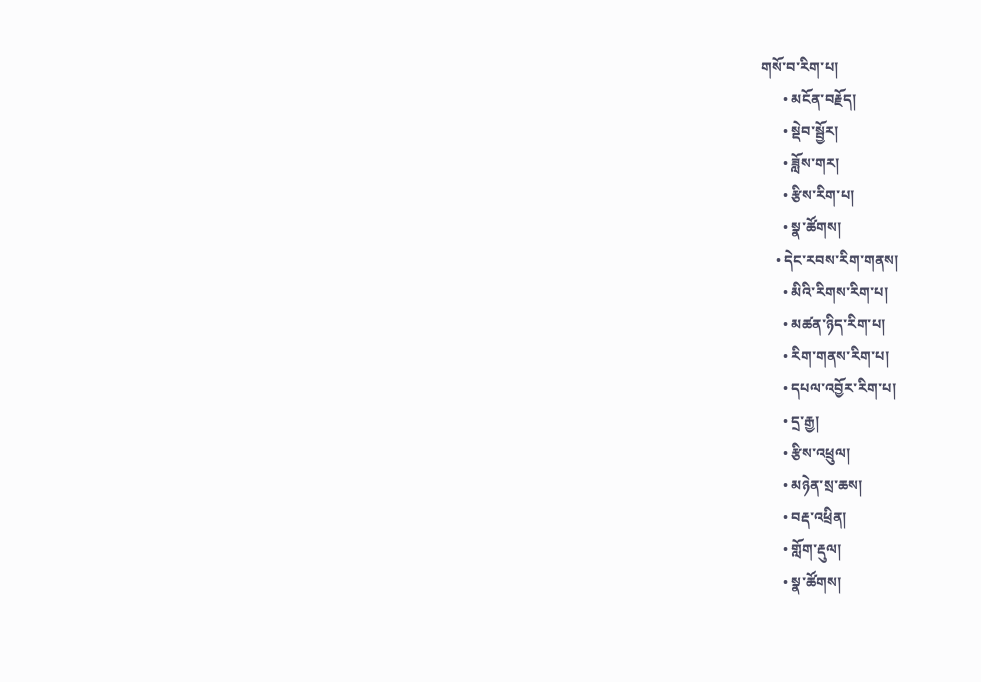གསོ་བ་རིག་པ།
      • མངོན་བརྗོད།
      • སྡེབ་སྦྱོར།
      • ཟློས་གར།
      • རྩིས་རིག་པ།
      • སྣ་ཚོགས།
    • དེང་རབས་རིག་གནས།
      • མིའི་རིགས་རིག་པ།
      • མཚན་ཉིད་རིག་པ།
      • རིག་གནས་རིག་པ།
      • དཔལ་འབྱོར་རིག་པ།
      • དྲ་རྒྱ།
      • རྩིས་འཕྲུལ།
      • མཉེན་སྲ་ཆས།
      • བརྡ་འཕྲིན།
      • གློག་རྡུལ།
      • སྣ་ཚོགས།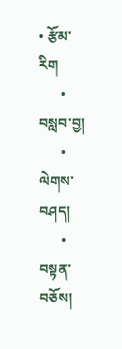• རྩོམ་རིག
      • བསླབ་བྱ།
      • ལེགས་བཤད།
      • བསྟན་བཅོས།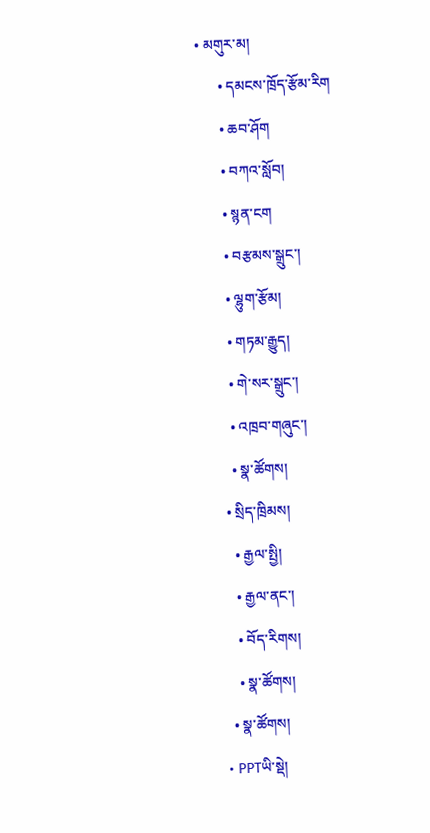• མགུར་མ།
      • དམངས་ཁྲོད་རྩོམ་རིག
      • ཆབ་ཤོག
      • བཀའ་སློབ།
      • སྙན་ངག
      • བརྩམས་སྒྲུང་།
      • ལྷུག་རྩོམ།
      • གཏམ་རྒྱུད།
      • གེ་སར་སྒྲུང་།
      • འཁྲབ་གཞུང་།
      • སྣ་ཚོགས།
    • སྲིད་ཁྲིམས།
      • རྒྱལ་སྤྱི།
      • རྒྱལ་ནང་།
      • བོད་རིགས།
      • སྣ་ཚོགས།
    • སྣ་ཚོགས།
  • PPTཡི་སྡེ།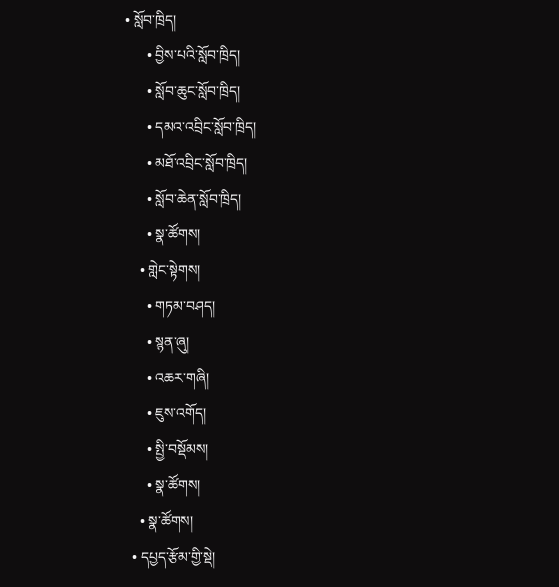• སློབ་ཁྲིད།
      • བྱིས་པའི་སློབ་ཁྲིད།
      • སློབ་ཆུང་སློབ་ཁྲིད།
      • དམའ་འབྲིང་སློབ་ཁྲིད།
      • མཐོ་འབྲིང་སློབ་ཁྲིད།
      • སློབ་ཆེན་སློབ་ཁྲིད།
      • སྣ་ཚོགས།
    • གླེང་སྟེགས།
      • གཏམ་བཤད།
      • སྙན་ཞུ།
      • འཆར་གཞི།
      • ཇུས་འགོད།
      • སྤྱི་བསྡོམས།
      • སྣ་ཚོགས།
    • སྣ་ཚོགས།
  • དཔྱད་རྩོམ་གྱི་སྡེ།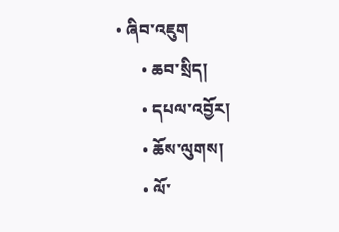• ཞིབ་འཇུག
      • ཆབ་སྲིད།
      • དཔལ་འབྱོར།
      • ཆོས་ལུགས།
      • ལོ་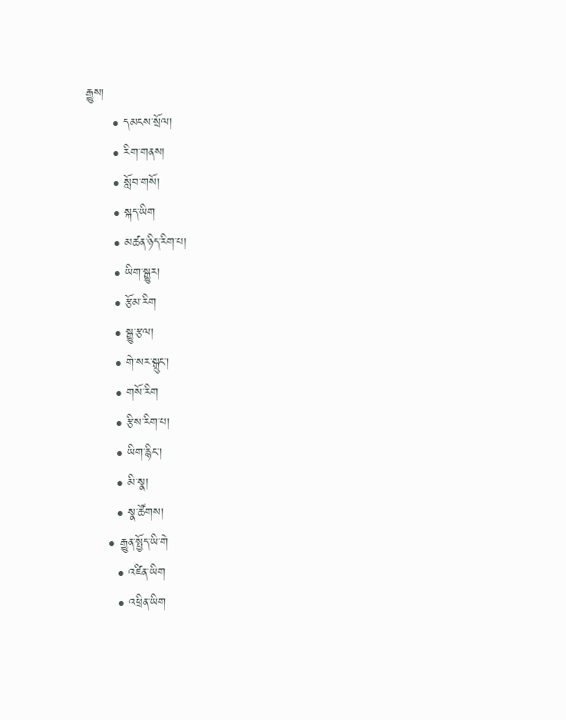རྒྱུས།
      • དམངས་སྲོལ།
      • རིག་གནས།
      • སློབ་གསོ།
      • སྐད་ཡིག
      • མཚན་ཉིད་རིག་པ།
      • ཡིག་སྒྱུར།
      • རྩོམ་རིག
      • སྒྱུ་རྩལ།
      • གེ་སར་སྒྲུང་།
      • གསོ་རིག
      • རྩིས་རིག་པ།
      • ཡིག་རྙིང་།
      • མི་སྣ།
      • སྣ་ཚོགས།
    • རྒྱུན་སྤྱོད་ཡི་གེ
      • འཛིན་ཡིག
      • འཕྲིན་ཡིག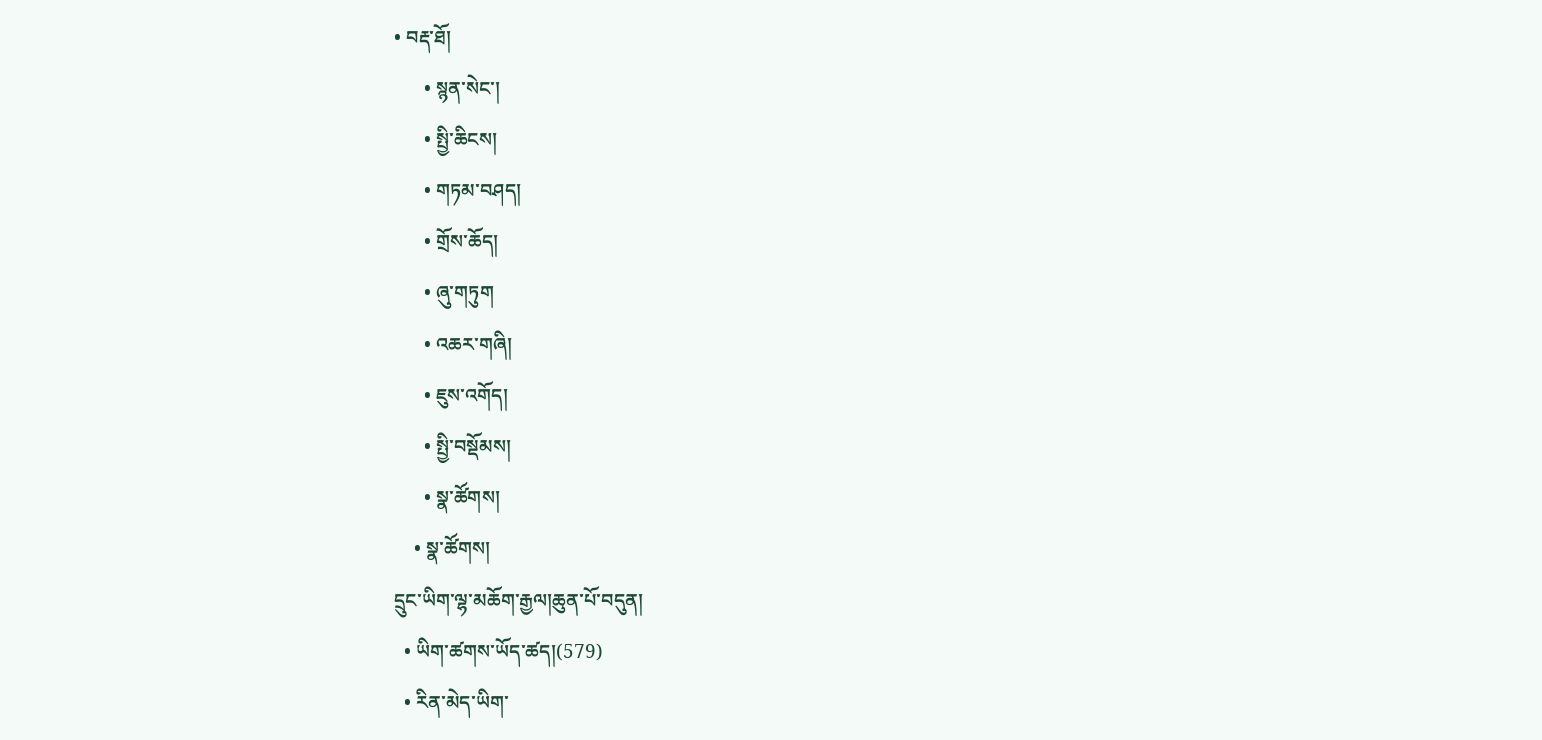• བརྡ་ཐོ།
      • སྙན་སེང་།
      • སྤྱི་ཆིངས།
      • གཏམ་བཤད།
      • གྲོས་ཆོད།
      • ཞུ་གཏུག
      • འཆར་གཞི།
      • ཇུས་འགོད།
      • སྤྱི་བསྡོམས།
      • སྣ་ཚོགས།
    • སྣ་ཚོགས།
དྲུང་ཡིག་ལྷ་མཆོག་རྒྱལ།ཆུན་པོ་བདུན།
  • ཡིག་ཚགས་ཡོད་ཚད།(579)
  • རིན་མེད་ཡིག་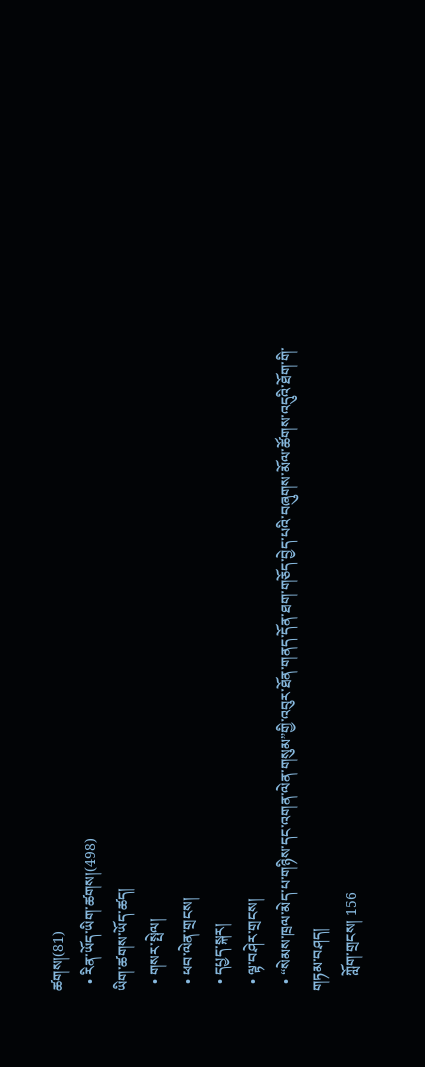ཚགས།(81)
  • རིན་ཡོད་ཡིག་ཚགས།(498)
ཡིག་ཚགས་ཡོད་ཚད།
  • གསར་སྤེལ།
  • ཕབ་ལེན་གྲངས།
  • དཔྱད་སྐར།
  • ལྟ་བཤེར་གྲངས།
  • “སེམས་ཁྲལ་མེད་པ་གཉིས་དང་འགན་ལེན་གསུམ”གྱི་འབུར་ཐོན་གནད་དོན་ཐག་གཅོད་བྱེད་པའི་བཞུགས་མོལ་ཚོགས་འདུའི་ཐོག་གི་གཏམ་བཤད།
    ཀློག་གྲངས། 156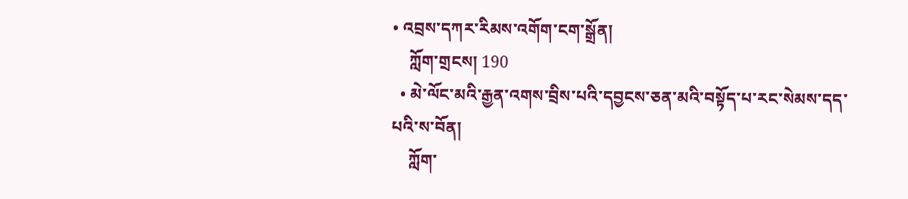• འབྲས་དཀར་རིམས་འགོག་ངག་སྒྲོན།
    ཀློག་གྲངས། 190
  • མེ་ལོང་མའི་རྒྱན་འགས་བྲིས་པའི་དབྱངས་ཅན་མའི་བསྟོད་པ་རང་སེམས་དད་པའི་ས་བོན།
    ཀློག་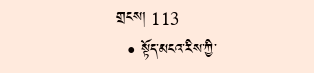གྲངས། 113
  • སྟོད་མངའ་རིས་ཀྱི་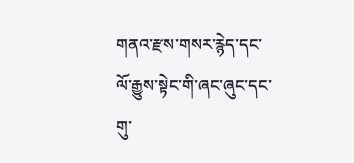གནའ་རྫས་གསར་རྙེད་དང་ལོ་རྒྱུས་སྟེང་གི་ཞང་ཞུང་དང་གུ་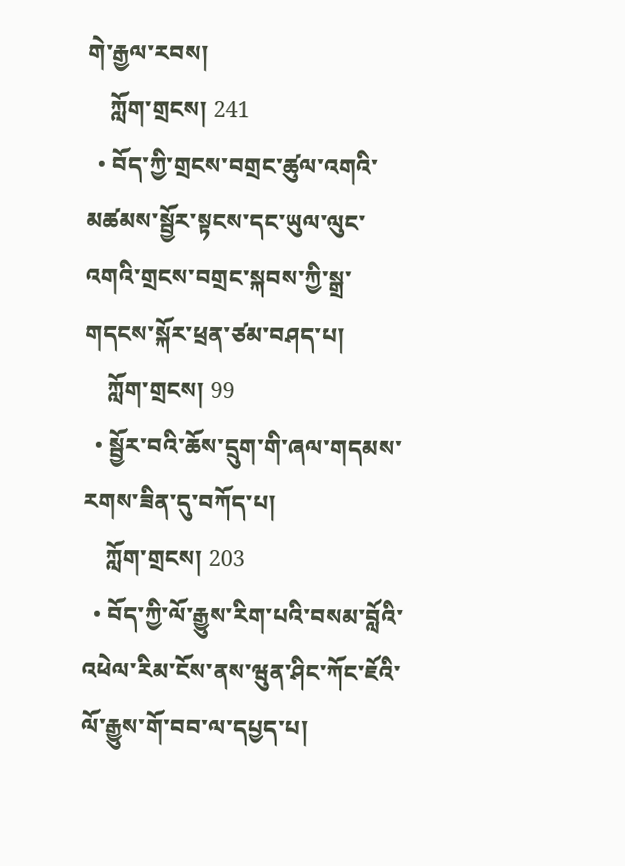གེ་རྒྱལ་རབས།
    ཀློག་གྲངས། 241
  • བོད་ཀྱི་གྲངས་བགྲང་ཚུལ་འགའི་མཚམས་སྦྱོར་སྟངས་དང་ཡུལ་ལུང་འགའི་གྲངས་བགྲང་སྐབས་ཀྱི་སྒྲ་གདངས་སྐོར་ཕྲན་ཙམ་བཤད་པ།
    ཀློག་གྲངས། 99
  • སྦྱོར་བའི་ཆོས་དྲུག་གི་ཞལ་གདམས་རགས་ཟིན་དུ་བཀོད་པ།
    ཀློག་གྲངས། 203
  • བོད་ཀྱི་ལོ་རྒྱུས་རིག་པའི་བསམ་བློའི་འཕེལ་རིམ་ངོས་ནས་ཝུན་ཤིང་ཀོང་ཇོའི་ལོ་རྒྱུས་གོ་བབ་ལ་དཔྱད་པ།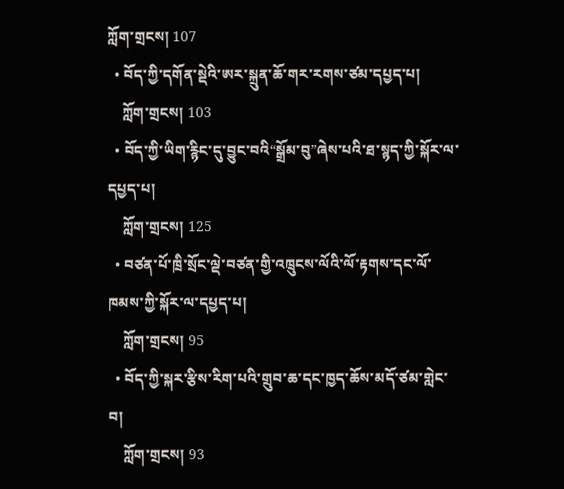ཀློག་གྲངས། 107
  • བོད་ཀྱི་དགོན་སྡེའི་ཨར་སྐྲུན་ཆོ་གར་རགས་ཙམ་དཔྱད་པ།
    ཀློག་གྲངས། 103
  • བོད་ཀྱི་ཡིག་རྙིང་དུ་བྱུང་བའི“སྒྲོམ་བུ”ཞེས་པའི་ཐ་སྙད་ཀྱི་སྐོར་ལ་དཔྱད་པ།
    ཀློག་གྲངས། 125
  • བཙན་པོ་ཁྲི་སྲོང་ལྡེ་བཙན་གྱི་འཁྲུངས་ལོའི་ལོ་རྟགས་དང་ལོ་ཁམས་ཀྱི་སྐོར་ལ་དཔྱད་པ།
    ཀློག་གྲངས། 95
  • བོད་ཀྱི་སྐར་རྩིས་རིག་པའི་གྲུབ་ཆ་དང་ཁྱད་ཆོས་མདོ་ཙམ་གླེང་བ།
    ཀློག་གྲངས། 93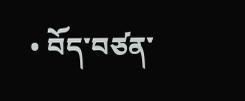• བོད་བཙན་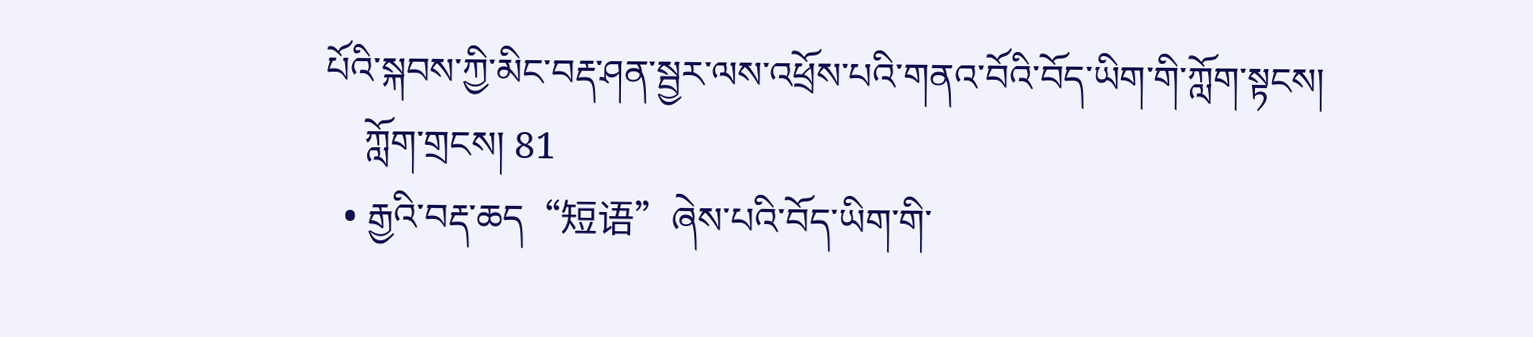པོའི་སྐབས་ཀྱི་མིང་བརྡ་ཤན་སྦྱར་ལས་འཕྲོས་པའི་གནའ་བོའི་བོད་ཡིག་གི་ཀློག་སྟངས།
    ཀློག་གྲངས། 81
  • རྒྱའི་བརྡ་ཆད“短语”ཞེས་པའི་བོད་ཡིག་གི་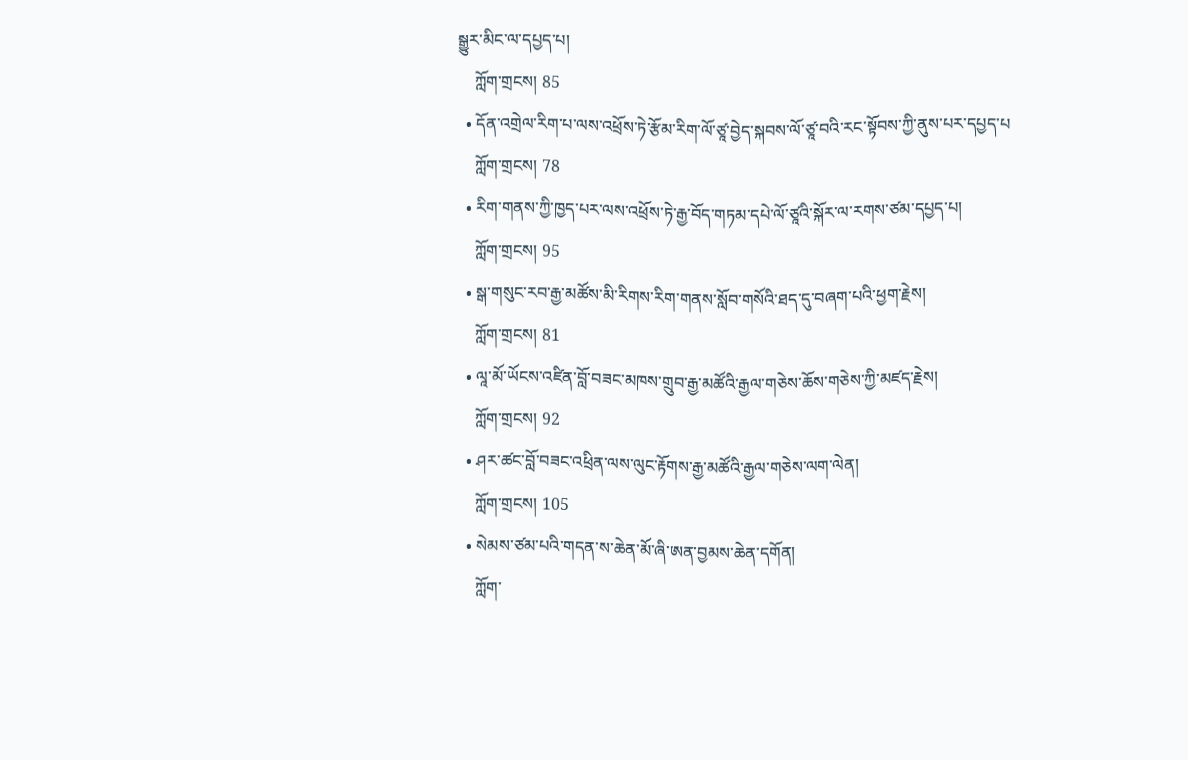སྒྱུར་མིང་ལ་དཔྱད་པ།
    ཀློག་གྲངས། 85
  • དོན་འགྲེལ་རིག་པ་ལས་འཕྲོས་ཏེ་རྩོམ་རིག་ལོ་ཙཱ་བྱེད་སྐབས་ལོ་ཙཱ་བའི་རང་སྟོབས་ཀྱི་ནུས་པར་དཔྱད་པ
    ཀློག་གྲངས། 78
  • རིག་གནས་ཀྱི་ཁྱད་པར་ལས་འཕྲོས་ཏེ་རྒྱ་བོད་གཏམ་དཔེ་ལོ་ཙཱའི་སྐོར་ལ་རགས་ཙམ་དཔྱད་པ།
    ཀློག་གྲངས། 95
  • སྒ་གསུང་རབ་རྒྱ་མཚོས་མི་རིགས་རིག་གནས་སློབ་གསོའི་ཐད་དུ་བཞག་པའི་ཕྱག་རྗེས།
    ཀློག་གྲངས། 81
  • ལཱ་མོ་ཡོངས་འཛིན་བློ་བཟང་མཁས་གྲུབ་རྒྱ་མཚོའི་རྒྱལ་གཅེས་ཆོས་གཅེས་ཀྱི་མཛད་རྗེས།
    ཀློག་གྲངས། 92
  • ཤར་ཚང་བློ་བཟང་འཕྲིན་ལས་ལུང་རྟོགས་རྒྱ་མཚོའི་རྒྱལ་གཅེས་ལག་ལེན།
    ཀློག་གྲངས། 105
  • སེམས་ཙམ་པའི་གདན་ས་ཆེན་མོ་ཞི་ཨན་བྱམས་ཆེན་དགོན།
    ཀློག་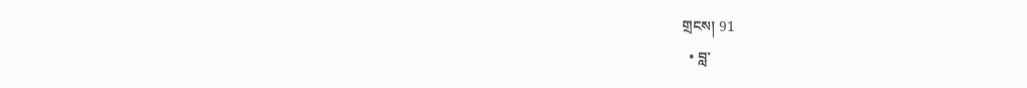གྲངས། 91
  • བླ་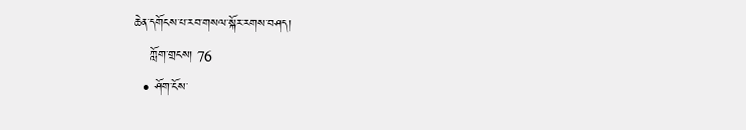ཆེན་དགོངས་པ་རབ་གསལ་སྐོར་རགས་བཤད།
    ཀློག་གྲངས། 76
  • ཤོག་ངོས་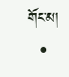གོང་མ།
  •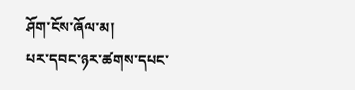ཤོག་ངོས་ཞོལ་མ།
པར་དབང་ཉར་ཚགས་དཔང་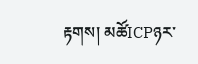རྟགས། མཚོICPཉར་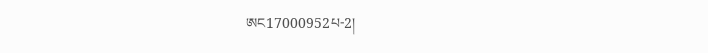ཨང17000952པ-2།